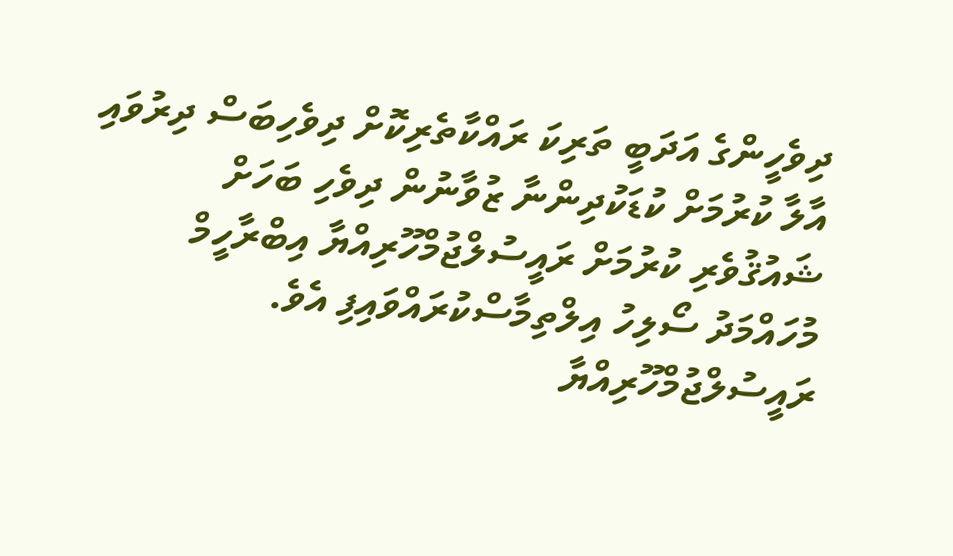ދިވެހީންގެ އަދަބީ ތަރިކަ ރައްކާތެރިކޮށް ދިވެހިބަސް ދިރުވައި އާލާ ކުރުމަށް ކުޑަކުދިންނާ ޒުވާނުން ދިވެހި ބަހަށް ޝައުޤުވެރި ކުރުމަށް ރައީސުލްޖުމްހޫރިއްޔާ އިބްރާހީމް މުހައްމަދު ސޯލިހު އިލްތިމާސްކުރައްވައިފި އެވެ.
ރައީސުލްޖުމްހޫރިއްޔާ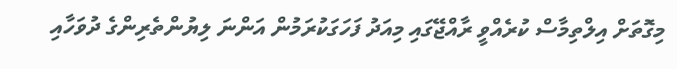މިގޮތަށް އިލްތިމާސް ކުރެއްވީ ރާއްޖޭގައި މިއަދު ފަހަގަކުރަމުން އަންނަ ލިޔުންތެރިންގެ ދުވަހާއި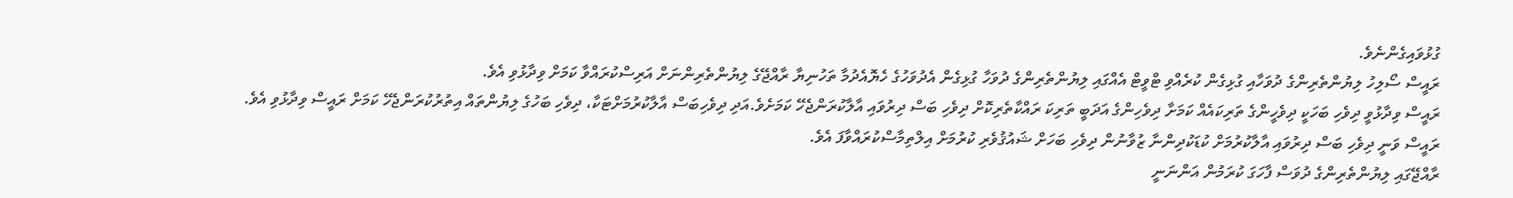ގުޅުވައިގެންނެވެ.
ރައީސް ސޯލިހު ލިޔުންތެރިންގެ ދުވަހާއި ގުޅިގެން ކުރެއްވި ޓްވީޓް އެއްގައި ލިޔުންތެރިންގެ ދުވަހާ ގުޅިގެން އެދުވަހުގެ ހެޔޮއެދުމާ ތަހުނިޔާ ރާއްޖޭގެ ލިޔުންތެރިންނަށް އަރިސްކުރައްވާ ކަމަށް ވިދާޅުވި އެވެ.
ރައީސް ވިދާޅުވީ ދިވެހި ބަހަކީ ދިވެހީންގެ ތަރިކައެއް ކަމަށާ ދިވެހިންގެ އަދަބީ ތަރިކަ ރައްކާތެރިކޮށް ދިވެހި ބަސް ދިރުވައި އާލާކުރަންޖެހޭ ކަމަށެވެ.އަދި ދިވެހިބަސް އާލާކުރުމަށްޓަކާ، ދިވެހި ބަހުގެ ލިޔުންތައް އިތުރުކުރަންޖެހޭ ކަމަށް ރައީސް ވިދާޅުވި އެވެ.
ރައީސް ވަނީ ދިވެހި ބަސް ދިރުވައި އާލާކުރުމަށް ކުޑަކުދިންނާ ޒުވާނުން ދިވެހި ބަހަށް ޝައުޤުވެރި ކުރުމަށް އިލްތިމާސްކުރައްވާފަ އެވެ.
ރާއްޖޭގައި ލިޔުންތެރިންގެ ދުވަސް ފާހަގަ ކުރަމުން އަންނަނީ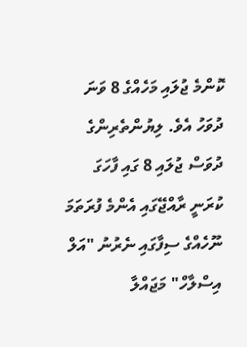ކޮންމެ ޖުލައި މަހެއްގެ 8 ވަނަ ދުވަހު އެވެ. ލިޔުންތެރިންގެ ދުވަސް ޖުލައި 8 ގައި ފާހަގަ ކުރަނީ ރާއްޖޭގައި އެންމެ ފުރަތަމަ ނޫހެއްގެ ސިފާގައި ނެރުނު "އަލް އިސްލާހް" މަޖައްލާ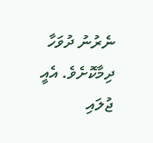ނެރުނު ދުވަހާ ދިމާކޮށެވެ. އެއީ ޖުލައި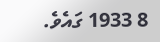8 1933 ގައެވެ.